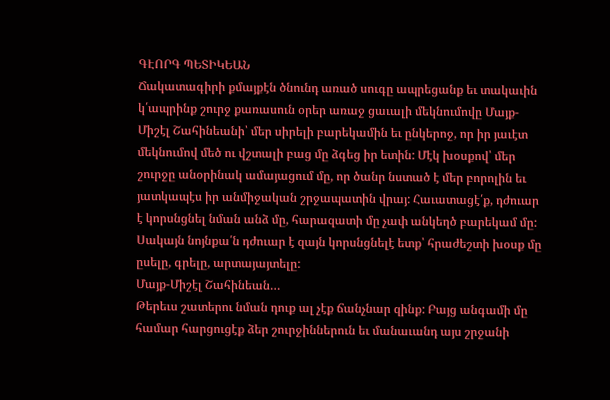ԳԷՈՐԳ ՊԵՏԻԿԵԱՆ
Ճակատագիրի քմայքէն ծնունդ առած սուգը ապրեցանք եւ տակաւին կ՛ապրինք շուրջ քառասուն օրեր առաջ ցաւալի մեկնումովը Մայք-Միշէլ Շահինեանի՝ մեր սիրելի բարեկամին եւ ընկերոջ, որ իր յաւէտ մեկնումով մեծ ու վշտալի բաց մը ձգեց իր ետին: Մէկ խօսքով՝ մեր շուրջը անօրինակ ամայացում մը, որ ծանր նստած է մեր բորոլին եւ յատկապէս իր անմիջական շրջապատին վրայ: Հաւատացէ՛ք, դժուար է կորսնցնել նման անձ մը, հարազատի մը չափ անկեղծ բարեկամ մը: Սակայն նոյնքա՛ն դժուար է զայն կորսնցնելէ ետք՝ հրաժեշտի խօսք մը ըսելը, գրելը, արտայայտելը:
Մայք-Միշէլ Շահինեան…
Թերեւս շատերու նման դուք ալ չէք ճանչնար զինք: Բայց անգամի մը համար հարցուցէք ձեր շուրջիններուն եւ մանաւանդ այս շրջանի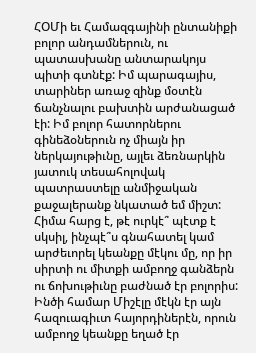ՀՕՄի եւ Համազգայինի ընտանիքի բոլոր անդամներուն, ու պատասխանը անտարակոյս պիտի գտնէք: Իմ պարագայիս, տարիներ առաջ զինք մօտէն ճանչնալու բախտին արժանացած էի: Իմ բոլոր հատորներու գինեձօներուն ոչ միայն իր ներկայութիւնը, այլեւ ձեռնարկին յատուկ տեսահոլովակ պատրաստելը անմիջական քաջալերանք նկատած եմ միշտ: Հիմա հարց է, թէ ուրկէ՞ պէտք է սկսիլ, ինչպէ՞ս գնահատել կամ արժեւորել կեանքը մէկու մը, որ իր սիրտի ու միտքի ամբողջ գանձերն ու ճոխութիւնը բաժնած էր բոլորիս: Ինծի համար Միշէլը մէկն էր այն հազուագիւտ հայորդիներէն, որուն ամբողջ կեանքը եղած էր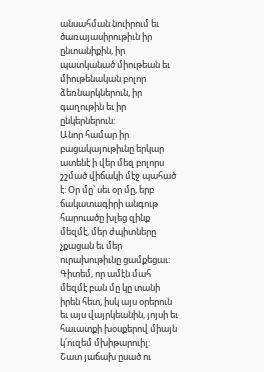անսահման նուիրում եւ ծառայասիրութիւն իր ընտանիքին, իր պատկանած միութեան եւ միութենական բոլոր ձեռնարկներուն, իր գաղութին եւ իր ընկերներուն:
Անոր համար իր բացակայութիւնը երկար ատենէ ի վեր մեզ բոլորս շշմած վիճակի մէջ պահած է: Օր մը՝ սեւ օր մը, երբ ճակատագիրի անգութ հարուածը խլեց զինք մեզմէ, մեր ժպիտները չքացան եւ մեր ուրախութիւնը ցամքեցաւ: Գիտեմ, որ ամէն մահ մեզմէ բան մը կը տանի իրեն հետ, իսկ այս օրերուն եւ այս վայրկեանին, յոյսի եւ հաւատքի խօսքերով միայն կ՛ուզեմ մխիթարուիլ:
Շատ յաճախ ըսած ու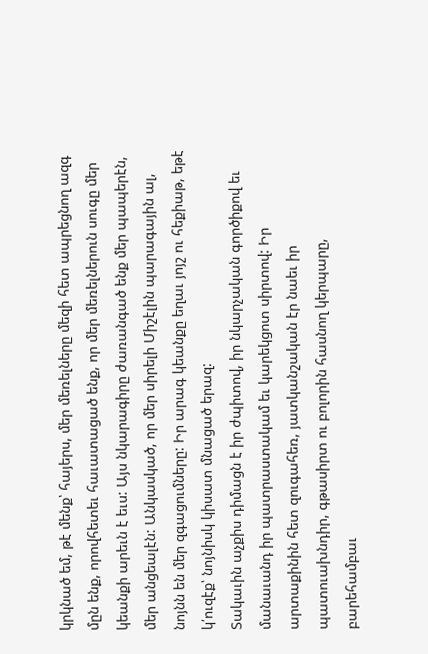կրկնած եմ, թէ մենք՝ հայերս, մեր մեռելները մեզի հետ ապրեցնող ազգ մըն ենք, որովհետեւ հաւատացած ենք, որ մեր մեռելներուն սուգը մեր կեանքի արեւն է եւս: Այս նկարագիրը ժառանգած ենք մեր պապերէն, մեր անցեալէն: Անկասկած, որ մեր սիրելի Միշէլին պարագային ալ, նոյնն են մեր զգացումները: Իր արագ կեանքը եղաւ յոյշ ու հեքիաթ, եթէ կ՛ուզէք՝ նոյնիսկ կիսատ մնացած երազ:
Տակաւին աչքիս դիմացն է իր ժպիտով, իր նկարչական գործիքով եւ մանաւանդ իր պատրաստակամ եւ կարեկցոտ սիրտով: Իր արտաքինին հետ զուգահեռ, յատկանշական էր նաեւ իր պատուախնդիր, գթասիրտ ու բոլորին հասնող կերպարը, բարեհամբաւ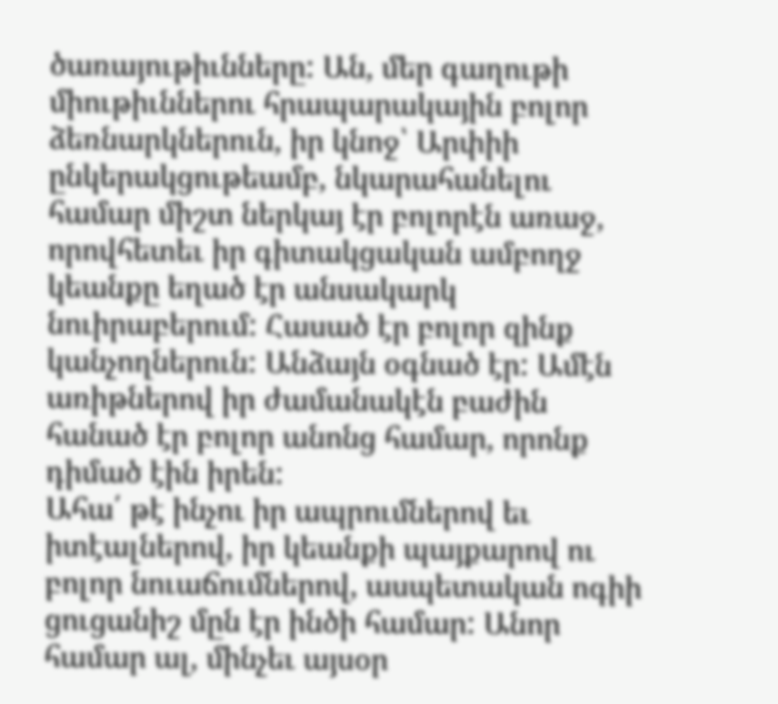ծառայութիւնները: Ան, մեր գաղութի միութիւններու հրապարակային բոլոր ձեռնարկներուն, իր կնոջ՝ Արփիի ընկերակցութեամբ, նկարահանելու համար միշտ ներկայ էր բոլորէն առաջ, որովհետեւ իր գիտակցական ամբողջ կեանքը եղած էր անսակարկ նուիրաբերում: Հասած էր բոլոր զինք կանչողներուն: Անձայն օգնած էր: Ամէն առիթներով իր ժամանակէն բաժին հանած էր բոլոր անոնց համար, որոնք դիմած էին իրեն:
Ահա՛ թէ ինչու իր ապրումներով եւ իտէալներով, իր կեանքի պայքարով ու բոլոր նուաճումներով, ասպետական ոգիի ցուցանիշ մըն էր ինծի համար: Անոր համար ալ, մինչեւ այսօր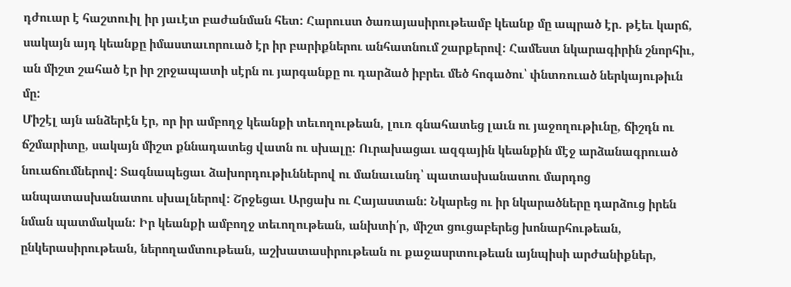դժուար է հաշտուիլ իր յաւէտ բաժանման հետ: Հարուստ ծառայասիրութեամբ կեանք մը ապրած էր. թէեւ կարճ, սակայն այդ կեանքը իմաստաւորուած էր իր բարիքներու անհատնում շարքերով: Համեստ նկարագիրին շնորհիւ, ան միշտ շահած էր իր շրջապատի սէրն ու յարգանքը ու դարձած իբրեւ մեծ հոգածու՝ փնտռուած ներկայութիւն մը:
Միշէլ այն անձերէն էր, որ իր ամբողջ կեանքի տեւողութեան, լուռ գնահատեց լաւն ու յաջողութիւնը, ճիշդն ու ճշմարիտը, սակայն միշտ քննադատեց վատն ու սխալը: Ուրախացաւ ազգային կեանքին մէջ արձանագրուած նուաճումներով: Տագնապեցաւ ձախորդութիւններով ու մանաւանդ՝ պատասխանատու մարդոց անպատասխանատու սխալներով: Շրջեցաւ Արցախ ու Հայաստան: Նկարեց ու իր նկարածները դարձուց իրեն նման պատմական: Իր կեանքի ամբողջ տեւողութեան, անխտի՛ր, միշտ ցուցաբերեց խոնարհութեան, ընկերասիրութեան, ներողամտութեան, աշխատասիրութեան ու քաջասրտութեան այնպիսի արժանիքներ,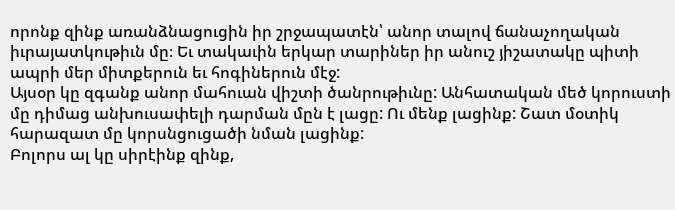որոնք զինք առանձնացուցին իր շրջապատէն՝ անոր տալով ճանաչողական իւրայատկութիւն մը։ Եւ տակաւին երկար տարիներ իր անուշ յիշատակը պիտի ապրի մեր միտքերուն եւ հոգիներուն մէջ:
Այսօր կը զգանք անոր մահուան վիշտի ծանրութիւնը: Անհատական մեծ կորուստի մը դիմաց անխուսափելի դարման մըն է լացը: Ու մենք լացինք: Շատ մօտիկ հարազատ մը կորսնցուցածի նման լացինք:
Բոլորս ալ կը սիրէինք զինք,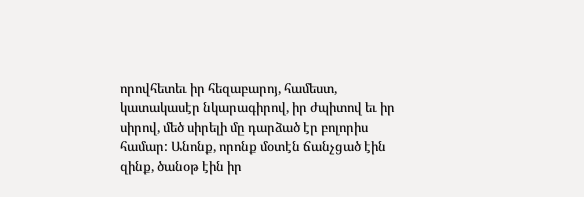որովհետեւ իր հեզաբարոյ, համեստ, կատակասէր նկարագիրով, իր ժպիտով եւ իր սիրով, մեծ սիրելի մը դարձած էր բոլորիս համար: Անոնք, որոնք մօտէն ճանչցած էին զինք, ծանօթ էին իր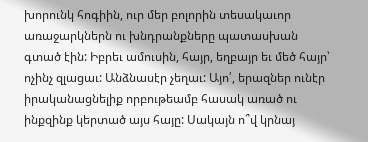խորունկ հոգիին, ուր մեր բոլորին տեսակաւոր առաջարկներն ու խնդրանքները պատասխան գտած էին: Իբրեւ ամուսին, հայր, եղբայր եւ մեծ հայր՝ ոչինչ զլացաւ: Անձնասէր չեղաւ: Այո՛, երազներ ունէր իրականացնելիք որբութեամբ հասակ առած ու ինքզինք կերտած այս հայը: Սակայն ո՞վ կրնայ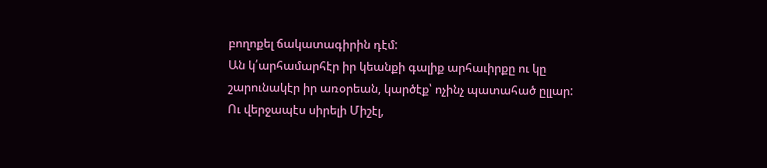բողոքել ճակատագիրին դէմ:
Ան կ՛արհամարհէր իր կեանքի գալիք արհաւիրքը ու կը շարունակէր իր առօրեան, կարծէք՝ ոչինչ պատահած ըլլար:
Ու վերջապէս սիրելի Միշէլ,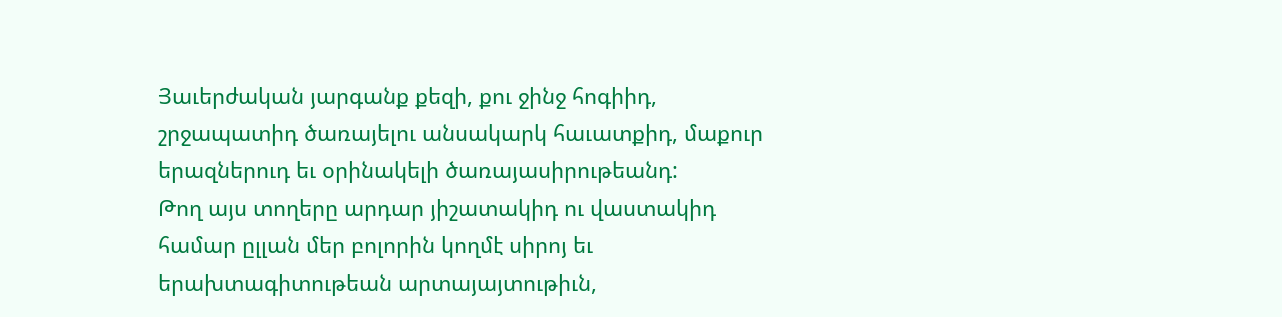Յաւերժական յարգանք քեզի, քու ջինջ հոգիիդ, շրջապատիդ ծառայելու անսակարկ հաւատքիդ, մաքուր երազներուդ եւ օրինակելի ծառայասիրութեանդ:
Թող այս տողերը արդար յիշատակիդ ու վաստակիդ համար ըլլան մեր բոլորին կողմէ սիրոյ եւ երախտագիտութեան արտայայտութիւն,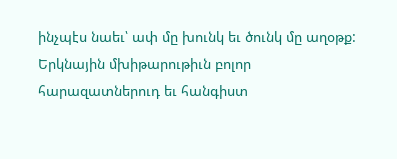ինչպէս նաեւ՝ ափ մը խունկ եւ ծունկ մը աղօթք:
Երկնային մխիթարութիւն բոլոր հարազատներուդ եւ հանգիստ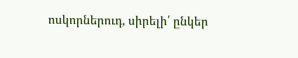ոսկորներուդ, սիրելի՛ ընկեր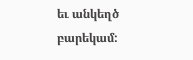եւ անկեղծ բարեկամ: